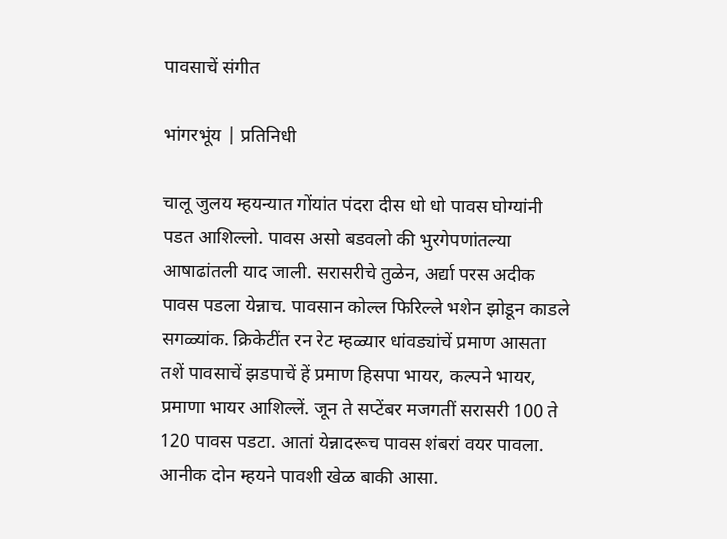पावसाचें संगीत

भांगरभूंय | प्रतिनिधी

चालू जुलय म्हयन्यात गोंयांत पंदरा दीस धो धो पावस घोग्यांनी पडत आशिल्लो. पावस असो बडवलो की भुरगेपणांतल्या आषाढांतली याद जाली. सरासरीचे तुळेन, अर्द्या परस अदीक पावस पडला येन्नाच. पावसान कोल्ल फिरिल्ले भशेन झोडून काडले सगळ्यांक. क्रिकेटींत रन रेट म्हळ्यार धांवड्यांचें प्रमाण आसता तशें पावसाचें झडपाचें हें प्रमाण हिसपा भायर, कल्पने भायर, प्रमाणा भायर आशिल्लें. जून ते सप्टेंबर मजगतीं सरासरी 100 ते 120 पावस पडटा. आतां येन्नादरूच पावस शंबरां वयर पावला. आनीक दोन म्हयने पावशी खेळ बाकी आसा.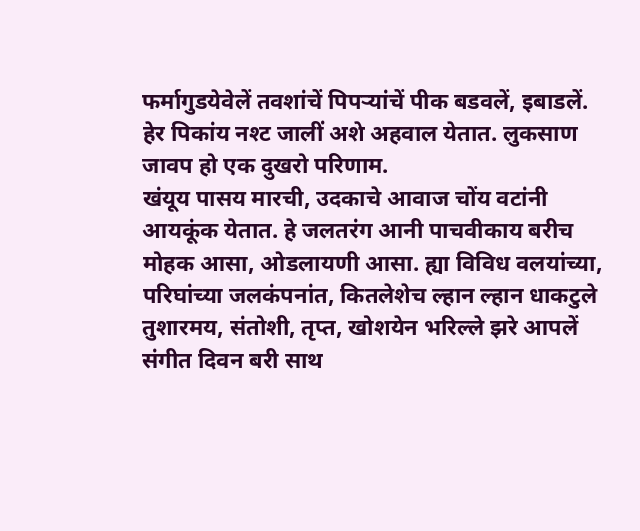फर्मागुडयेवेलें तवशांचें पिपऱ्यांचें पीक बडवलें, इबाडलें. हेर पिकांय नश्ट जालीं अशे अहवाल येतात. लुकसाण जावप हो एक दुखरो परिणाम.
खंयूय पासय मारची, उदकाचे आवाज चोंय वटांनी आयकूंक येतात. हे जलतरंग आनी पाचवीकाय बरीच मोहक आसा, ओडलायणी आसा. ह्या विविध वलयांच्या, परिघांच्या जलकंपनांत, कितलेशेच ल्हान ल्हान धाकटुले तुशारमय, संतोशी, तृप्त, खोशयेन भरिल्ले झरे आपलें संगीत दिवन बरी साथ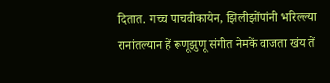दितात. गच्च पाचवीकायेन, झिलीझोंपांनी भरिल्ल्या रानांतल्यान हें रूणूझुणू संगीत नेमकें वाजता खंय तें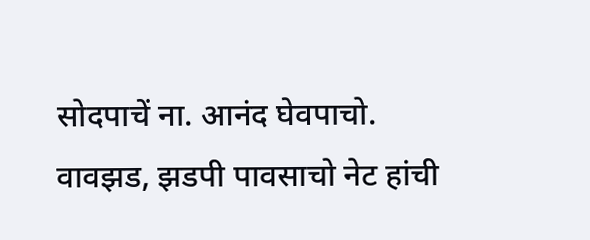सोदपाचें ना. आनंद घेवपाचो. वावझड, झडपी पावसाचो नेट हांची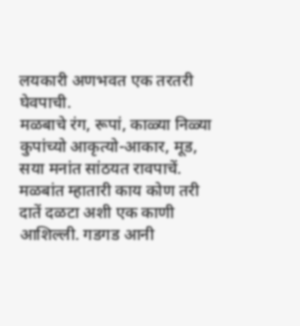लयकारी अणभवत एक तरतरी घेवपाची.
मळबाचे रंग, रूपां, काळ्या निळ्या कुपांच्यो आकृत्यो-आकार, मूड, सया मनांत सांठयत रावपाचें. मळबांत म्हातारी काय कोण तरी दातें दळटा अशी एक काणी आशिल्ली. गडगड आनी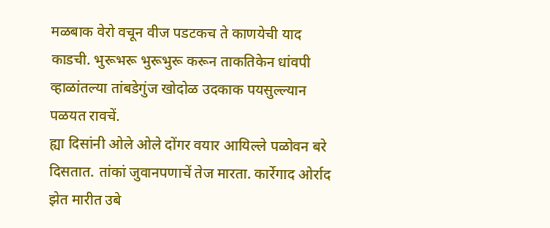मळबाक वेरो वचून वीज पडटकच ते काणयेची याद काडची. भुरूभरू भुरूभुरू करून ताकतिकेन धांवपी व्हाळांतल्या तांबडेगुंज खोदोळ उदकाक पयसुल्ल्यान पळयत रावचें.
ह्या दिसांनी ओले ओले दोंगर वयार आयिल्ले पळोवन बरे दिसतात. तांकां जुवानपणाचें तेज मारता. कार्रेगाद ओर्राद झेत मारीत उबे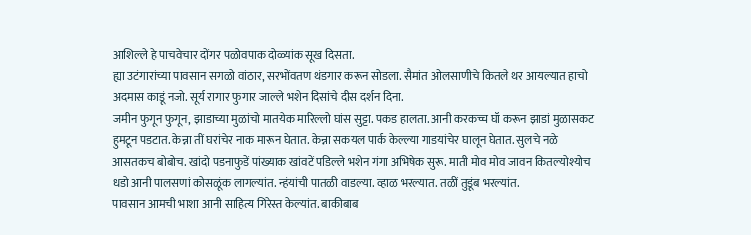आशिल्ले हे पाचवेचार दोंगर पळोवपाक दोळ्यांक सूख दिसता.
ह्या उटंगारांच्या पावसान सगळो वांठार, सरभोंवतण थंडगार करून सोडला. सैमांत ओलसाणीचे कितले थर आयल्यात हाचो अदमास काडूं नजो. सूर्य रागार फुगार जाल्ले भशेन दिसांचे दीस दर्शन दिना.
जमीन फुगून फुगून, झाडाच्या मुळांचो मातयेक मारिल्लो घांस सुट्टा. पकड हालता. आनी करकच्च घॉ करून झाडां मुळासकट हुमटून पडटात. केन्ना तीं घरांचेर नाक मारून घेतात. केन्ना सकयल पार्क केल्ल्या गाडयांचेर घालून घेतात. सुलचे नळे आसतकच बोबोच. खांदो पडनाफुडें पांख्याक खांवटें पडिल्ले भशेन गंगा अभिषेक सुरू. माती मोव मोव जावन कितल्योश्योच धडो आनी पालसणां कोसळूंक लागल्यांत. न्हंयांची पातळी वाडल्या. व्हाळ भरल्यात. तळीं तुडूंब भरल्यांत.
पावसान आमची भाशा आनी साहित्य गिरेस्त केल्यांत. बाकीबाब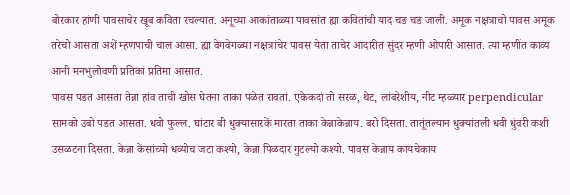बोरकार हांणी पावसाचेर खूब कविता रचल्यात. अनूच्या आकांताळ्या पावसांत ह्या कवितांची याद चड चड जाली. अमूक नक्षत्राचो पावस अमूक तरेचो आसता अशें म्हणपाची चाल आसा. ह्या वेगवेगळ्या नक्षत्रांचेर पावस येता ताचेर आदारीत सुंदर म्हणी ओपारी आसात. त्या म्हणींत काव्य आनी मनभुलोवणी प्रतिकां प्रतिमा आसात.
पावस पडत आसता तेन्ना हांव ताची खोस घेतना ताका पळेत रावतां. एकेकदां तो सरळ, थेट, लांबरेशीय, नीट म्हळ्यार perpendicular सामको उबो पडत आसता. धवो फुल्ल. घांटार बी धुक्यासारकें मारता ताका केन्नाकेन्नाय. बरो दिसता. तातूंतल्यान धुक्यांतली धवी धुंवरी कशी उसळटना दिसता. केन्ना केंसांच्यो धव्योच जटा कश्यो, केन्ना पिळदार गुटल्यो कश्यो. पावस केन्नाय कायचेकाय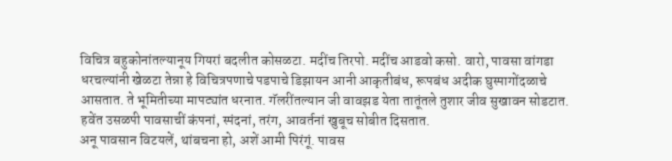विचित्र बहुकोनांतल्यानूय गियरां बदलीत कोसळटा. मदींच तिरपो. मदींच आडवो कसो. वारो, पावसा वांगडा धरचल्यांनी खेळटा तेन्ना हे विचित्रपणाचे पडपाचे डिझायन आनी आकृतीबंध, रूपबंध अदीक घुस्पागोंदळाचे आसतात. ते भूमितीच्या मापट्यांत धरनात. गॅलरींतल्यान जी वावझड येता तातूंतले तुशार जीव सुखावन सोडटात. हवेंत उसळपी पावसाचीं कंपनां, स्पंदनां, तरंग, आवर्तनां खुबूच सोबीत दिसतात.
अनू पावसान विटयलें, थांबचना हो, अशें आमी पिरंगूं. पावस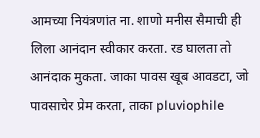आमच्या नियंत्रणांत ना. शाणो मनीस सैमाची ही लिला आनंदान स्वीकार करता. रड घालता तो आनंदाक मुकता. जाका पावस खूब आवडटा, जो पावसाचेर प्रेम करता, ताका pluviophile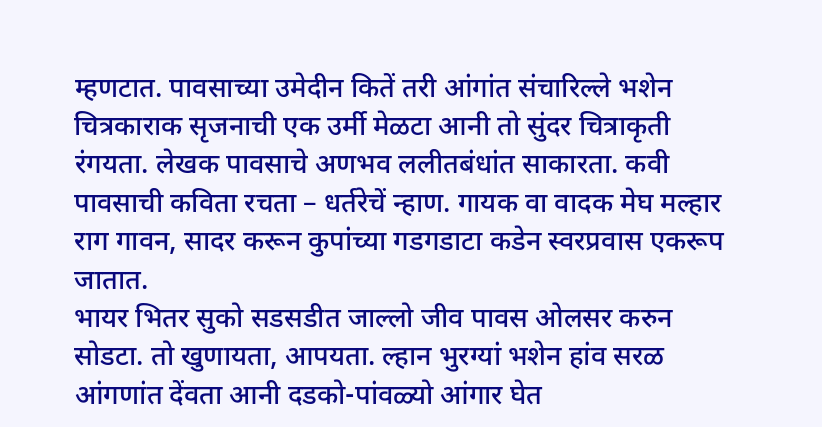म्हणटात. पावसाच्या उमेदीन कितें तरी आंगांत संचारिल्ले भशेन चित्रकाराक सृजनाची एक उर्मी मेळटा आनी तो सुंदर चित्राकृती रंगयता. लेखक पावसाचे अणभव ललीतबंधांत साकारता. कवी पावसाची कविता रचता – धर्तरेचें न्हाण. गायक वा वादक मेघ मल्हार राग गावन, सादर करून कुपांच्या गडगडाटा कडेन स्वरप्रवास एकरूप जातात.
भायर भितर सुको सडसडीत जाल्लो जीव पावस ओलसर करुन सोडटा. तो खुणायता, आपयता. ल्हान भुरग्यां भशेन हांव सरळ आंगणांत देंवता आनी दडको-पांवळ्यो आंगार घेत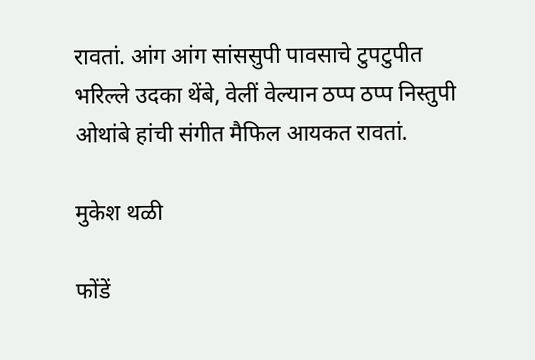रावतां. आंग आंग सांससुपी पावसाचे टुपटुपीत भरिल्ले उदका थेंबे, वेलीं वेल्यान ठप्प ठप्प निस्तुपी ओथांबे हांची संगीत मैफिल आयकत रावतां.

मुकेश थळी

फोंडें